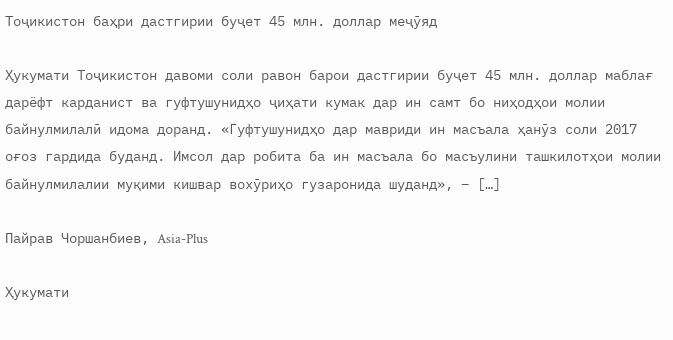Тоҷикистон баҳри дастгирии буҷет 45 млн. доллар меҷӯяд

Ҳукумати Тоҷикистон давоми соли равон барои дастгирии буҷет 45 млн. доллар маблағ дарёфт карданист ва гуфтушунидҳо ҷиҳати кумак дар ин самт бо ниҳодҳои молии байнулмилалӣ идома доранд. «Гуфтушунидҳо дар мавриди ин масъала ҳанӯз соли 2017 оғоз гардида буданд. Имсол дар робита ба ин масъала бо масъулини ташкилотҳои молии байнулмилалии муқими кишвар вохӯриҳо гузаронида шуданд», – […]

Пайрав Чоршанбиев, Asia-Plus

Ҳукумати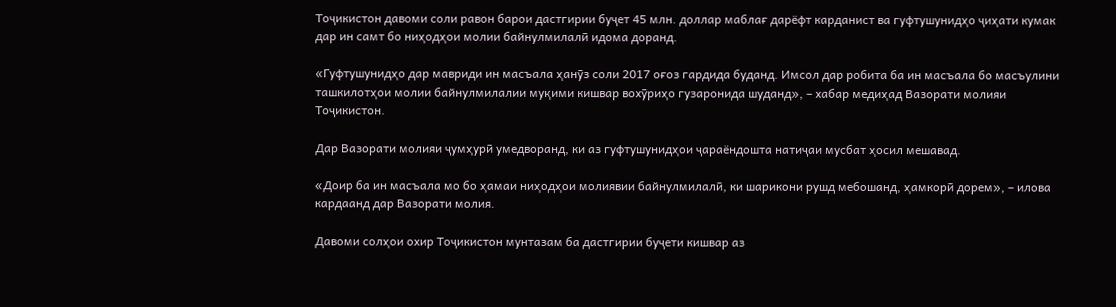Тоҷикистон давоми соли равон барои дастгирии буҷет 45 млн. доллар маблағ дарёфт карданист ва гуфтушунидҳо ҷиҳати кумак дар ин самт бо ниҳодҳои молии байнулмилалӣ идома доранд.

«Гуфтушунидҳо дар мавриди ин масъала ҳанӯз соли 2017 оғоз гардида буданд. Имсол дар робита ба ин масъала бо масъулини ташкилотҳои молии байнулмилалии муқими кишвар вохӯриҳо гузаронида шуданд», – хабар медиҳад Вазорати молияи Тоҷикистон.

Дар Вазорати молияи ҷумҳурӣ умедворанд, ки аз гуфтушунидҳои ҷараёндошта натиҷаи мусбат ҳосил мешавад.

«Доир ба ин масъала мо бо ҳамаи ниҳодҳои молиявии байнулмилалӣ, ки шарикони рушд мебошанд, ҳамкорӣ дорем», – илова кардаанд дар Вазорати молия.

Давоми солҳои охир Тоҷикистон мунтазам ба дастгирии буҷети кишвар аз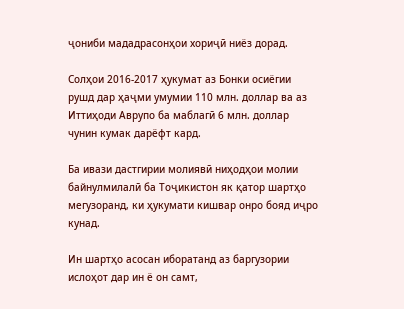ҷониби мададрасонҳои хориҷӣ ниёз дорад.

Солҳои 2016-2017 ҳукумат аз Бонки осиёгии рушд дар ҳаҷми умумии 110 млн. доллар ва аз Иттиҳоди Аврупо ба маблагӣ 6 млн. доллар чунин кумак дарёфт кард.

Ба ивази дастгирии молиявӣ ниҳодҳои молии байнулмилалӣ ба Тоҷикистон як қатор шартҳо мегузоранд, ки ҳукумати кишвар онро бояд иҷро кунад.

Ин шартҳо асосан иборатанд аз баргузории ислоҳот дар ин ё он самт,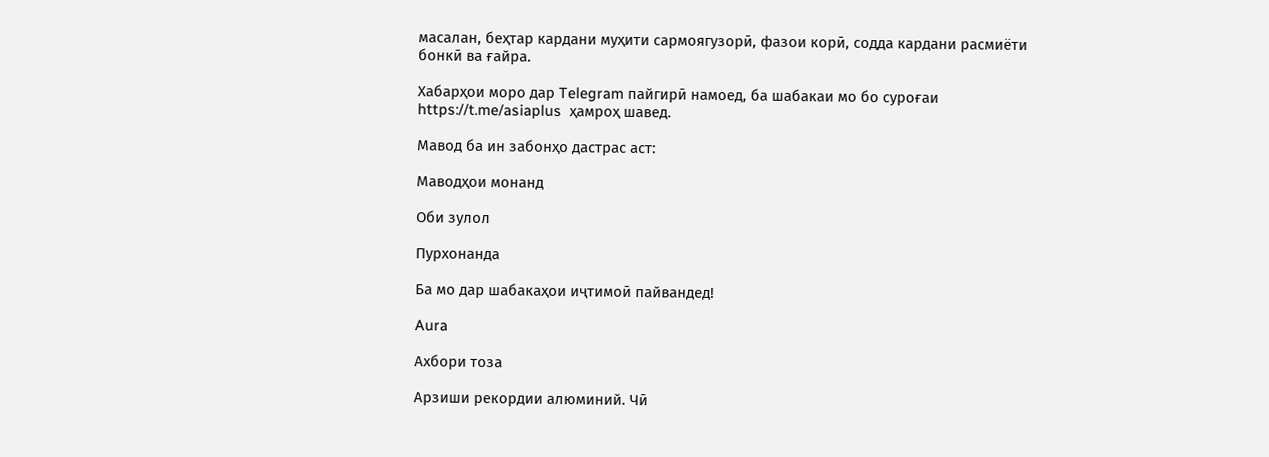масалан, беҳтар кардани муҳити сармоягузорӣ, фазои корӣ, содда кардани расмиёти бонкӣ ва ғайра.

Хабарҳои моро дар Telegram пайгирӣ намоед, ба шабакаи мо бо суроғаи  https://t.me/asiaplus  ҳамроҳ шавед.

Мавод ба ин забонҳо дастрас аст:

Маводҳои монанд

Оби зулол

Пурхонанда

Ба мо дар шабакаҳои иҷтимоӣ пайвандед!

Aura

Ахбори тоза

Арзиши рекордии алюминий. Чӣ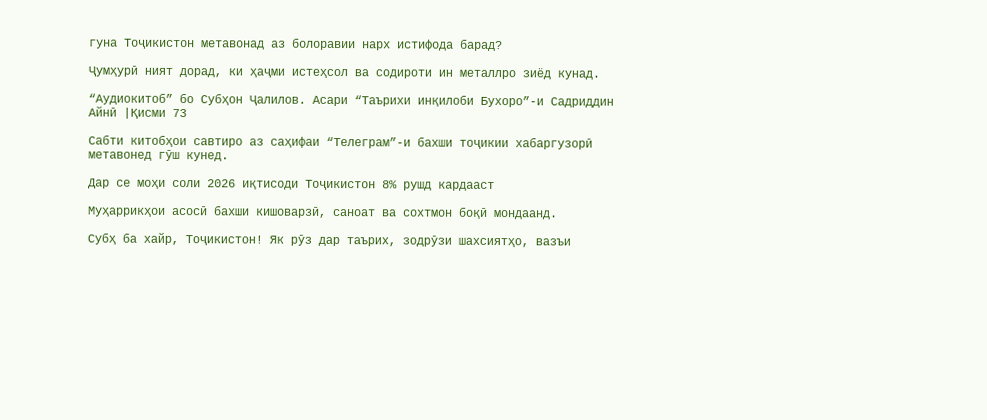гуна Тоҷикистон метавонад аз болоравии нарх истифода барад?

Ҷумҳурӣ ният дорад, ки ҳаҷми истеҳсол ва содироти ин металлро зиёд кунад.

“Аудиокитоб” бо Субҳон Ҷалилов. Асари “Таърихи инқилоби Бухоро”-и Садриддин Айнӣ |Қисми 73

Cабти китобҳои савтиро аз саҳифаи “Телеграм”-и бахши тоҷикии хабаргузорӣ метавонед гӯш кунед.

Дар се моҳи соли 2026 иқтисоди Тоҷикистон 8% рушд кардааст

Муҳаррикҳои асосӣ бахши кишоварзӣ, саноат ва сохтмон боқӣ мондаанд.

Субҳ ба хайр, Тоҷикистон! Як рӯз дар таърих, зодрӯзи шахсиятҳо, вазъи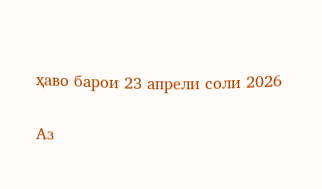ҳаво барои 23 апрели соли 2026

Аз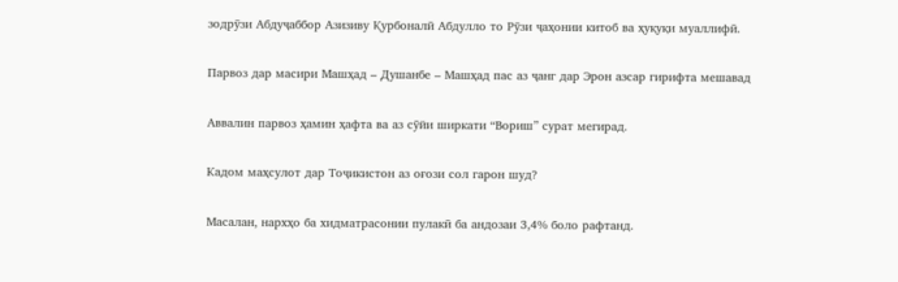зодрӯзи Абдуҷаббор Азизиву Қурбоналӣ Абдулло то Рӯзи ҷаҳонии китоб ва ҳуқуқи муаллифӣ.

Парвоз дар масири Машҳад – Душанбе – Машҳад пас аз ҷанг дар Эрон азсар гирифта мешавад

Аввалин парвоз ҳамин ҳафта ва аз сӯйи ширкати “Вориш” сурат мегирад.

Кадом маҳсулот дар Тоҷикистон аз оғози сол гарон шуд?

Масалан, нархҳо ба хидматрасонии пулакӣ ба андозаи 3,4% боло рафтанд.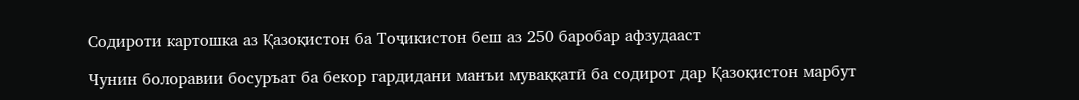Содироти картошка аз Қазоқистон ба Тоҷикистон беш аз 250 баробар афзудааст

Чунин болоравии босуръат ба бекор гардидани манъи муваққатӣ ба содирот дар Қазоқистон марбут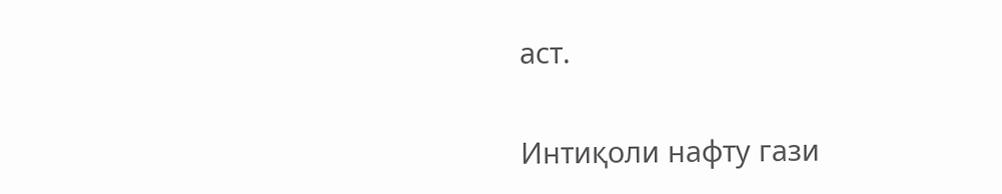аст.

Интиқоли нафту гази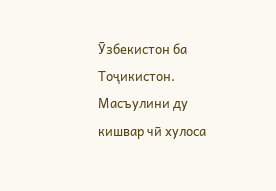Ӯзбекистон ба Тоҷикистон. Масъулини ду кишвар чӣ хулоса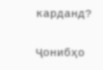карданд?

Ҷонибҳо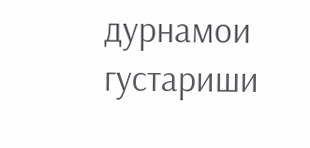дурнамои густариши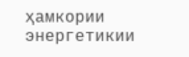ҳамкории энергетикии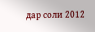дар соли 2012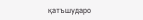қатъшударо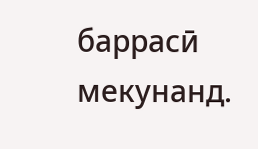баррасӣ мекунанд.